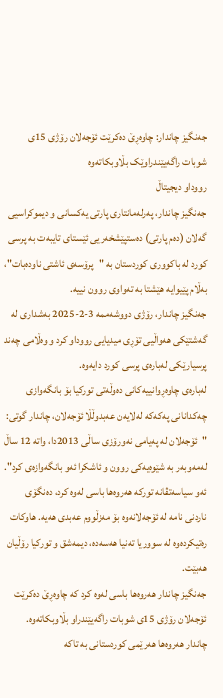جەنگیز چاندار: چاوەڕێ دەکرێت ئۆجەلان رۆژی 15ی شوبات راگەیێندراوێک بڵاوبکاتەوە
رووداو دیجیتاڵ
جەنگیز چاندار، پەرلەمانتاری پارتی یەکسانی و دیموکراسیی گەلان (دەم پارتی) دەستپێشخەریی ئێستای تایبەت بە پرسی کورد لە باکووری کوردستان بە "پرۆسەی ئاشتی ناودەبات"، بەڵام پێیوایە هێشتا بە تەواوی روون نییە.
جەنگیز چاندار، رۆژی دووشەممە 3-2-2025 بەشداری لە گەشتێکی هەواڵیی تۆڕی میدیایی رووداو کرد و وەڵامی چەند پرسیارێکی لەبارەی پرسی کورد دایەوە.
لەبارەی چاوەڕوانییەکانی دەوڵەتی تورکیا بۆ بانگەوازی چەکدانانی پەکەکە لەلایەن عەبدوڵڵا ئۆجەلان، چاندار گوتی: "ئۆجەلان لە پەیامی نەورۆزی ساڵی 2013دا، واتە 12 ساڵ لەمەوبەر بە شێوەیەکی روون و ئاشکرا ئەو بانگەوازەی کرد".
ئەو سیاسەتڤانە تورکە هەروەها باسی لەوە کرد، دەنگۆی ناردنی نامە لە ئۆجەلانەوە بۆ مەزڵووم عەبدی هەیە. هاوکات رەتیکردەوە لە سووریا تەنیا هەسەدە، دیمەشق و تورکیا رۆڵیان هەبێت.
جەنگیز چاندار هەروەها باسی لەوە کرد کە چاوەڕێ دەکرێت ئۆجەلان رۆژی 15ی شوبات راگەیێندراو بڵاوبکاتەوە.
چاندار هەروەها هەرێمی کوردستانی بە تاکە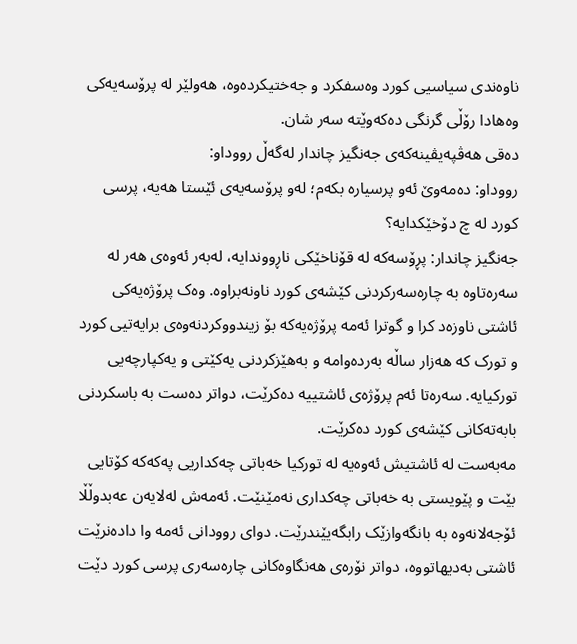ناوەندی سیاسیی کورد وەسفکرد و جەختیکردەوە، هەولێر لە پرۆسەیەکی وەهادا رۆڵی گرنگی دەکەوێتە سەر شان.
دەقی هەڤپەیڤینەکەی جەنگیز چاندار لەگەڵ رووداو:
رووداو: دەمەوێ ئەو پرسیارە بکەم؛ لەو پرۆسەیەی ئێستا هەیە، پرسی کورد لە چ دۆخێکدایە؟
جەنگیز چاندار: پڕۆسەکە لە قۆناخێکی ناڕووندایە، لەبەر ئەوەی هەر لە سەرەتاوە بە چارەسەرکردنی کێشەی کورد ناونەبراوە. وەک پرۆژەیەکی ئاشتی ناوزەد کرا و گوترا ئەمە پرۆژەیەکە بۆ زیندووکردنەوەی برایەتیی کورد و تورک کە هەزار ساڵە بەردەوامە و بەهێزکردنی یەکێتی و یەکپارچەیی تورکیایە. سەرەتا ئەم پرۆژەی ئاشتییە دەکرێت، دواتر دەست بە باسکردنی بابەتەکانی کێشەی کورد دەکرێت.
مەبەست لە ئاشتیش ئەوەیە لە تورکیا خەباتی چەکداریی پەکەکە کۆتایی بێت و پێویستی بە خەباتی چەکداری نەمێنێت. ئەمەش لەلایەن عەبدوڵڵا ئۆجەلانەوە بە بانگەوازێک رابگەیێندرێت. دوای روودانی ئەمە وا دادەنرێت ئاشتی بەدیهاتووە، دواتر نۆرەی هەنگاوەکانی چارەسەری پرسی کورد دێت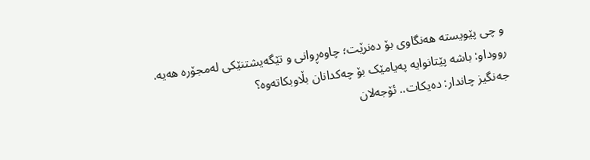و چی پێویستە هەنگاوی بۆ دەنرێت؛ چاوەڕوانی و تێگەیشتنێکی لەمجۆرە هەیە.
رووداو: باشە پێتانوایە پەیامێک بۆ چەکدانان بڵاوبکاتەوە؟
جەنگیز چاندار: دەیکات.. ئۆجەلان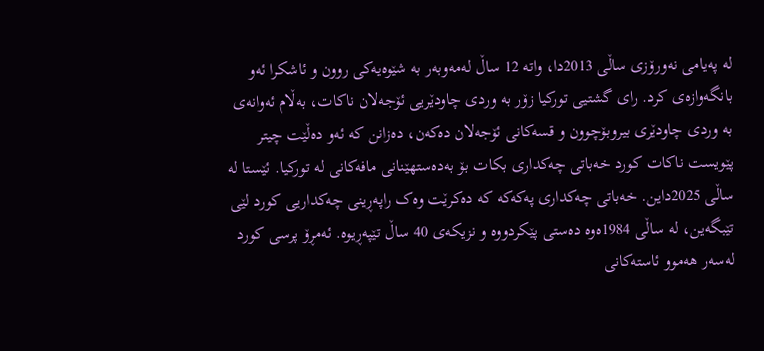لە پەیامی نەورۆزی ساڵی 2013دا، واتە 12 ساڵ لەمەوبەر بە شێوەیەکی روون و ئاشکرا ئەو بانگەوازەی کرد. رای گشتیی تورکیا زۆر بە وردی چاودێریی ئۆجەلان ناکات، بەڵام ئەوانەی بە وردی چاودێری بیروبۆچوون و قسەکانی ئۆجەلان دەکەن، دەزانن کە ئەو دەڵێت چیتر پێویست ناکات کورد خەباتی چەکداری بکات بۆ بەدەستهێنانی مافەکانی لە تورکیا. ئێستا لە ساڵی 2025داین. خەباتی چەکداری پەکەکە کە دەکرێت وەک راپەڕینی چەکداریی کورد لێی تێبگەین، لە ساڵی 1984ەوە دەستی پێکردووە و نزیکەی 40 ساڵ تێپەڕیوە. ئەمڕۆ پرسی کورد لەسەر هەموو ئاستەکانی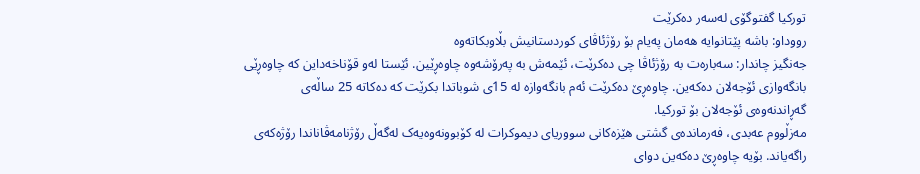تورکیا گفتوگۆی لەسەر دەکرێت
رووداو: باشە پێتانوایە هەمان پەیام بۆ رۆژئاڤای کوردستانیش بڵاوبکاتەوە
جەنگیز چاندار: سەبارەت بە رۆژئاڤا چی دەکرێت، ئێمەش بە پەرۆشەوە چاوەڕێین. ئێستا لەو قۆناخەداین کە چاوەڕێی بانگەوازی ئۆجەلان دەکەین. چاوەڕێ دەکرێت ئەم بانگەوازە لە 15ی شوباتدا بکرێت کە دەکاتە 25 ساڵەی گەڕاندنەوەی ئۆجەلان بۆ تورکیا.
مەزڵووم عەبدی، فەرماندەی گشتی هێزەکانی سووریای دیموکرات لە کۆبوونەوەیەک لەگەڵ رۆژنامەڤاناندا رۆژەکەی راگەیاند. بۆیە چاوەڕێ دەکەین دوای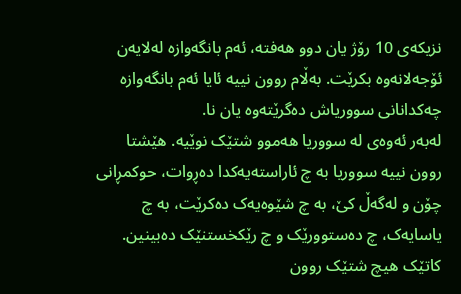نزیکەی 10 رۆژ یان دوو هەفتە، ئەم بانگەوازە لەلایەن ئۆجەلانەوە بکرێت. بەڵام روون نییە ئایا ئەم بانگەوازە چەکدانانی سووریاش دەگرێتەوە یان نا.
لەبەر ئەوەی لە سووریا هەموو شتێک نوێیە. هێشتا روون نییە سووریا بە چ ئاراستەیەکدا دەڕوات، حوکمڕانی چۆن و لەگەڵ کێ، بە چ شێوەیەک دەکرێت، بە چ یاسایەک، چ دەستوورێک و چ رێکخستنێک دەبینین. کاتێک هیچ شتێک روون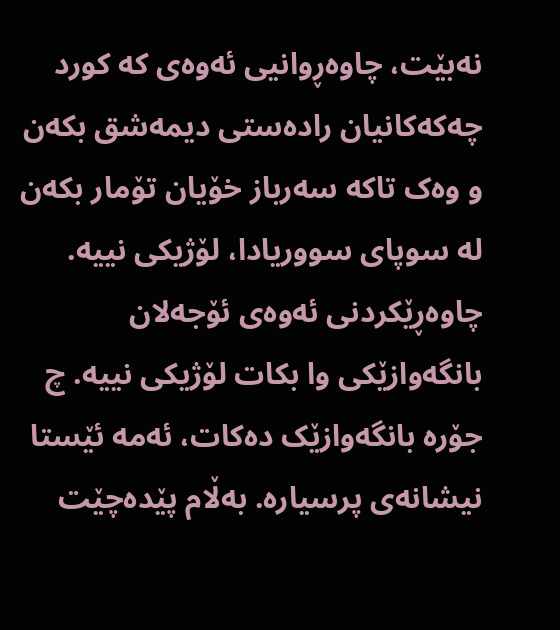نەبێت، چاوەڕوانیی ئەوەی کە کورد چەکەکانیان رادەستی دیمەشق بکەن و وەک تاکە سەرباز خۆیان تۆمار بکەن لە سوپای سووریادا، لۆژیکی نییە.
چاوەڕێکردنی ئەوەی ئۆجەلان بانگەوازێکی وا بکات لۆژیکی نییە. چ جۆرە بانگەوازێک دەکات، ئەمە ئێستا نیشانەی پرسیارە. بەڵام پێدەچێت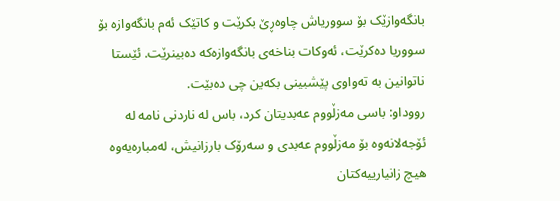بانگەوازێک بۆ سووریاش چاوەڕێ بکرێت و کاتێک ئەم بانگەوازە بۆ سووریا دەکرێت، ئەوکات بناخەی بانگەوازەکە دەبینرێت. ئێستا ناتوانین بە تەواوی پێشبینی بکەین چی دەبێت.
رووداو: باسی مەزڵووم عەبدیتان کرد، باس لە ناردنی نامە لە ئۆجەلانەوە بۆ مەزڵووم عەبدی و سەرۆک بارزانیش، لەمبارەیەوە هیچ زانیارییەکتان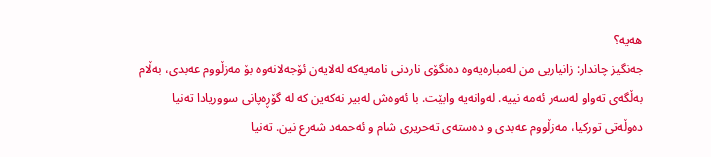هەیە؟
جەنگیز چاندار: زانیاریی من لەمبارەیەوە دەنگۆی ناردنی نامەیەکە لەلایەن ئۆجەلانەوە بۆ مەزڵووم عەبدی، بەڵام بەڵگەی تەواو لەسەر ئەمە نییە. لەوانەیە وابێت. با ئەوەش لەبیر نەکەین کە لە گۆڕەپانی سووریادا تەنیا دەوڵەتی تورکیا، مەزڵووم عەبدی و دەستەی تەحریری شام و ئەحمەد شەرع نین. تەنیا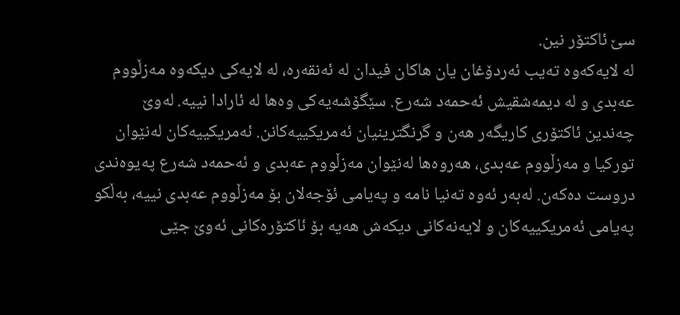سێ ئاکتۆر نین.
لە لایەکەوە تەیب ئەردۆغان یان هاکان فیدان لە ئەنقەرە، لە لایەکی دیکەوە مەزڵووم عەبدی و لە دیمەشقیش ئەحمەد شەرع. سێگۆشەیەکی وەها لە ئارادا نییە. لەوێ چەندین ئاکتۆری کاریگەر هەن و گرنگترینیان ئەمریکییەکانن. ئەمریکییەکان لەنێوان تورکیا و مەزڵووم عەبدی، هەروەها لەنێوان مەزڵووم عەبدی و ئەحمەد شەرع پەیوەندی دروست دەکەن. لەبەر ئەوە تەنیا نامە و پەیامی ئۆجەلان بۆ مەزڵووم عەبدی نییە، بەڵکو پەیامی ئەمریکییەکان و لایەنەکانی دیکەش هەیە بۆ ئاکتۆرەکانی ئەوێ جێی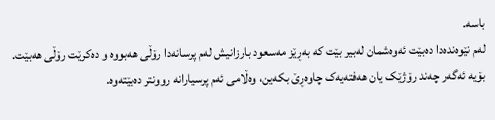باسە.
لەم نێوەندەدا دەبێت ئەوەشمان لەبیر بێت کە بەڕێز مەسعود بارزانیش لەم پرسانەدا رۆڵی هەبووە و دەکرێت رۆڵی هەبێت. بۆیە ئەگەر چەند رۆژێک یان هەفتەیەک چاوەڕێ بکەین، وەڵامی ئەم پرسیارانە روونتر دەبێتەوە.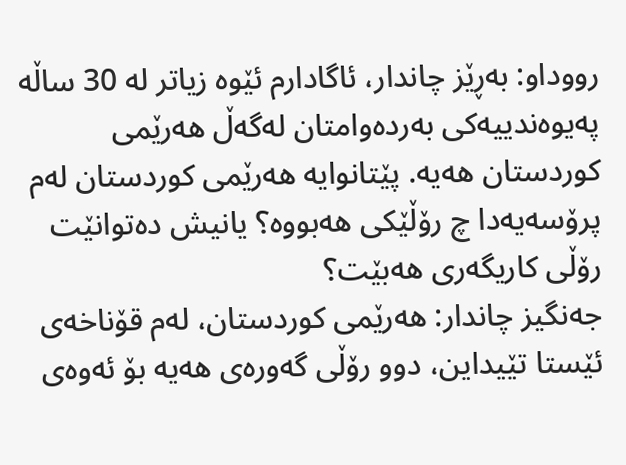رووداو: بەڕێز چاندار، ئاگادارم ئێوە زیاتر لە 30 ساڵە پەیوەندییەکی بەردەوامتان لەگەڵ هەرێمی کوردستان هەیە. پێتانوایە هەرێمی کوردستان لەم پرۆسەیەدا چ رۆڵێکی هەبووە؟ یانیش دەتوانێت رۆڵی کاریگەری هەبێت؟
جەنگیز چاندار: هەرێمی کوردستان، لەم قۆناخەی ئێستا تێیداین، دوو رۆڵی گەورەی هەیە بۆ ئەوەی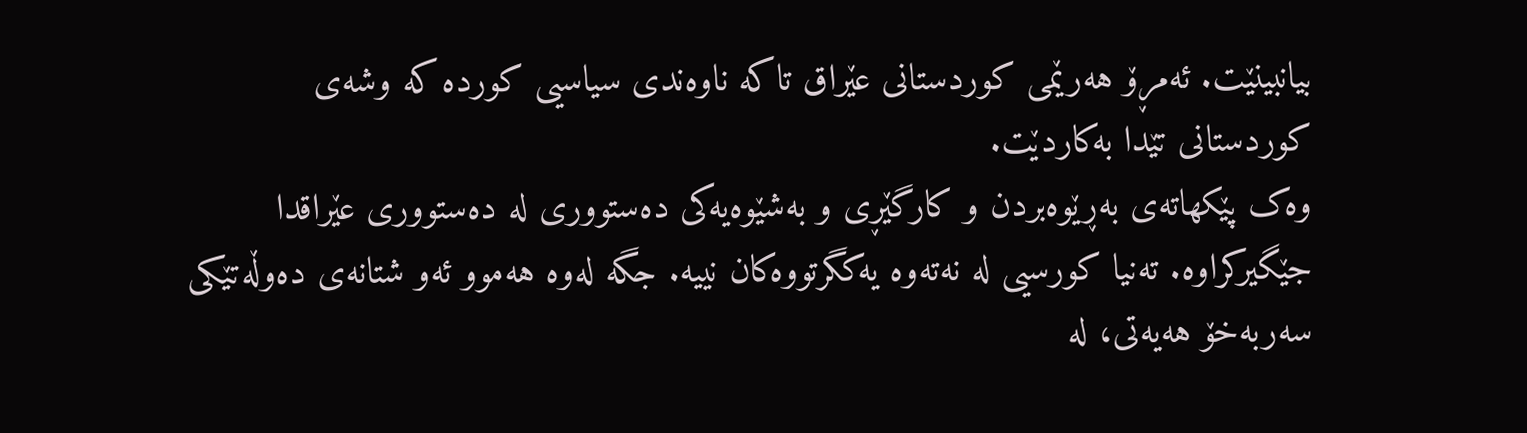بیانبینێت. ئەمڕۆ هەرێمی کوردستانی عێراق تاکە ناوەندی سیاسیی کوردە کە وشەی کوردستانی تێدا بەکاردێت.
وەک پێکهاتەی بەڕێوەبردن و کارگێڕی و بەشێوەیەکی دەستووری لە دەستووری عێراقدا جێگیرکراوە. تەنیا کورسیی لە نەتەوە یەکگرتووەکان نییە. جگە لەوە هەموو ئەو شتانەی دەوڵەتێکی سەربەخۆ هەیەتی، لە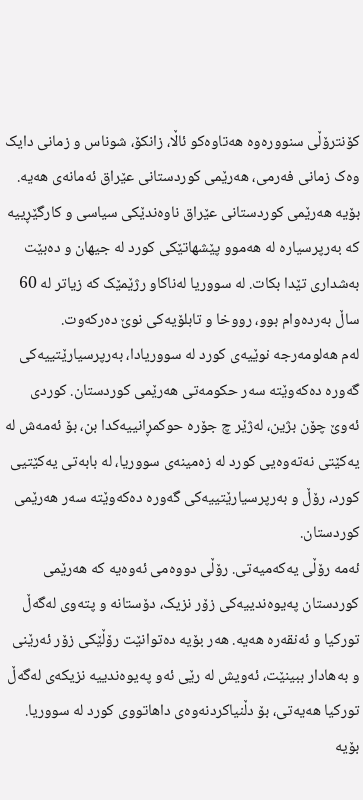کۆنترۆڵی سنوورەوە هەتاوەکو ئاڵا، زانکۆ، شوناس و زمانی دایک وەک زمانی فەرمی، هەرێمی کوردستانی عێراق ئەمانەی هەیە.
بۆیە هەرێمی کوردستانی عێراق ناوەندێکی سیاسی و کارگێڕییە کە بەرپرسیارە لە هەموو پێشهاتێکی کورد لە جیهان و دەبێت بەشداری تێدا بکات. لە سووریا لەناکاو رژێمێک کە زیاتر لە 60 ساڵ بەردەوام بوو، رووخا و تابلۆیەکی نوێ دەرکەوت.
لەم هەلومەرجە نوێیەی کورد لە سووریادا، بەرپرسیارێتییەکی گەورە دەکەوێتە سەر حکومەتی هەرێمی کوردستان. کوردی ئەوێ چۆن بژین، لەژێر چ جۆرە حوکمڕانییەکدا بن، بۆ ئەمەش لە یەکێتی نەتەوەیی کورد لە زەمینەی سووریا، لە بابەتی یەکێتیی کورد، رۆڵ و بەرپرسیارێتییەکی گەورە دەکەوێتە سەر هەرێمی کوردستان.
ئەمە رۆڵی یەکەمیەتی. رۆڵی دووەمی ئەوەیە کە هەرێمی کوردستان پەیوەندییەکی زۆر نزیک، دۆستانە و پتەوی لەگەڵ تورکیا و ئەنقەرە هەیە. هەر بۆیە دەتوانێت رۆڵێکی زۆر ئەرێنی و بەهادار ببینێت، ئەویش لە رێی ئەو پەیوەندییە نزیکەی لەگەڵ تورکیا هەیەتی، بۆ دڵنیاکردنەوەی داهاتووی کورد لە سووریا.
بۆیە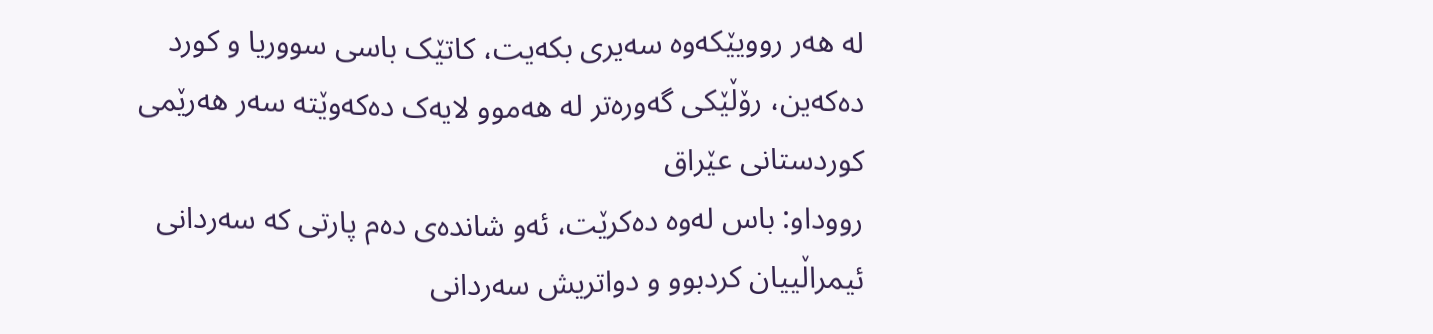لە هەر روویێکەوە سەیری بکەیت، کاتێک باسی سووریا و کورد دەکەین، رۆڵێکی گەورەتر لە هەموو لایەک دەکەوێتە سەر هەرێمی کوردستانی عێراق
رووداو: باس لەوە دەکرێت، ئەو شاندەی دەم پارتی کە سەردانی ئیمراڵییان کردبوو و دواتریش سەردانی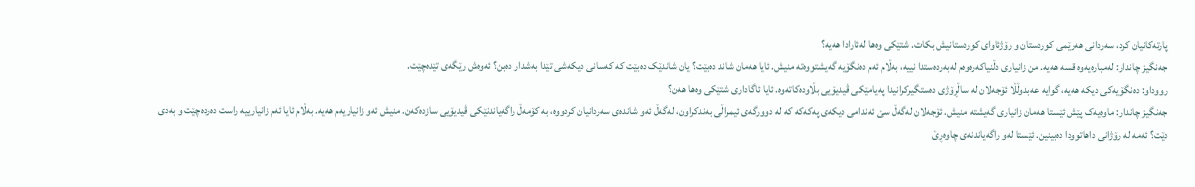پارتەکانیان کرد، سەردانی هەرێمی کوردستان و رۆژئاوای کوردستانیش بکات. شتێکی وەها لەئارادا هەیە؟
جەنگیز چاندار: لەمبارەیەوە قسە هەیە. من زانیاری دڵنیاکەرەوەم لەبەردەستدا نییە، بەڵام ئەم دەنگۆیە گەیشتووەتە منیش. ئایا هەمان شاند دەبێت؟ یان شاندێک دەبێت کە کەسانی دیکەشی تێدا بەشدار دەبن؟ ئەوەش رێگەی تێدەچێت.
رووداو: دەنگۆیەکی دیکە هەیە، گوایە عەبدوڵڵا ئۆجەلان لە ساڵڕۆژی دەستگیرکرانیدا پەیامێکی ڤیدیۆیی بڵاودەکاتەوە. ئایا ئاگاداری شتێکی وەها هەن؟
جەنگیز چاندار: ماوەیەک پێش ئێستا هەمان زانیاری گەیشتە منیش. ئۆجەلان لەگەڵ سێ ئەندامی دیکەی پەکەکە کە لە دوورگەی ئیمراڵی بەندکراون، لەگەڵ ئەو شاندەی سەردانیان کردووە، بە کۆمەڵ راگەیاندنێکی ڤیدیۆیی سازدەکەن. منیش ئەو زانیاریەم هەیە. بەڵام ئایا ئەم زانیارییە راست دەردەچێت و بەدی دێت؟ ئەمە لە رۆژانی داهاتوودا دەبینین. ئێستا لەو راگەیاندنەی چاوەڕێ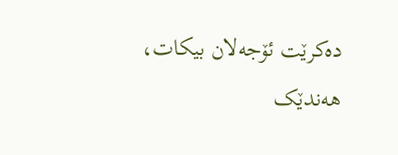دەکرێت ئۆجەلان بیکات، هەندێک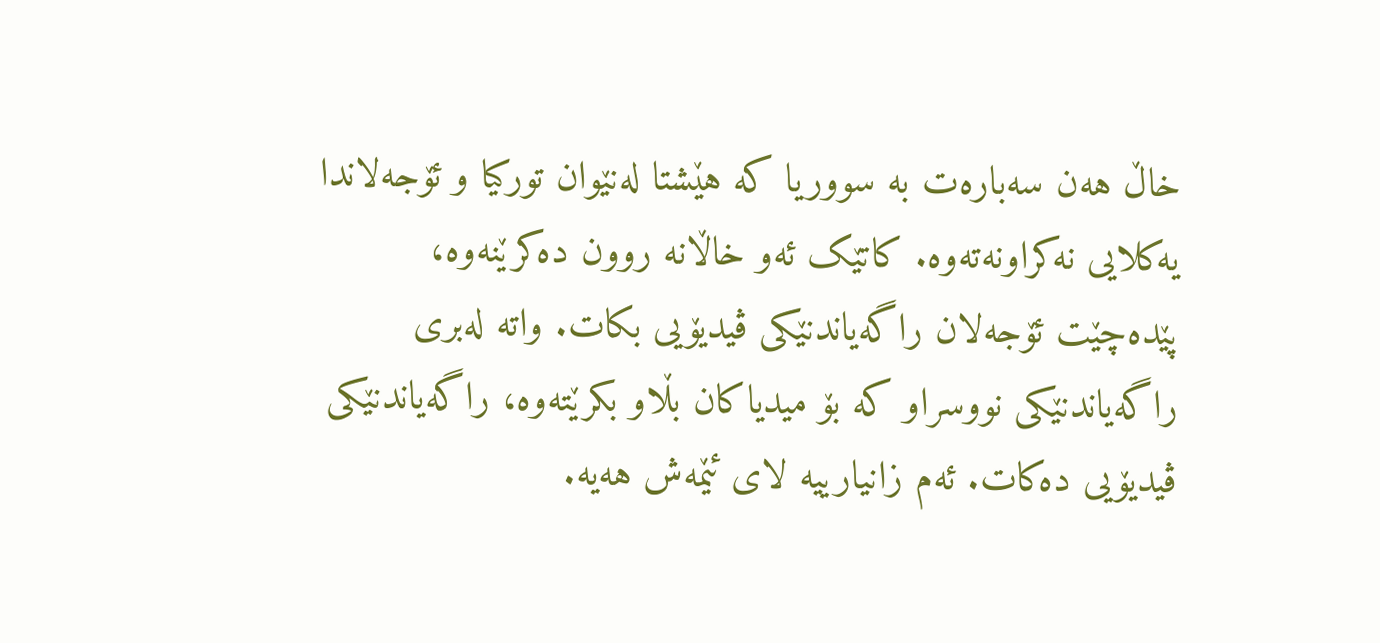خاڵ هەن سەبارەت بە سووریا کە هێشتا لەنێوان تورکیا و ئۆجەلاندا یەکلایی نەکراونەتەوە. کاتێک ئەو خاڵانە روون دەکرێنەوە، پێدەچێت ئۆجەلان راگەیاندنێکی ڤیدیۆیی بکات. واتە لەبری راگەیاندنێکی نووسراو کە بۆ میدیاکان بڵاو بکرێتەوە، راگەیاندنێکی ڤیدیۆیی دەکات. ئەم زانیارییە لای ئێمەش هەیە.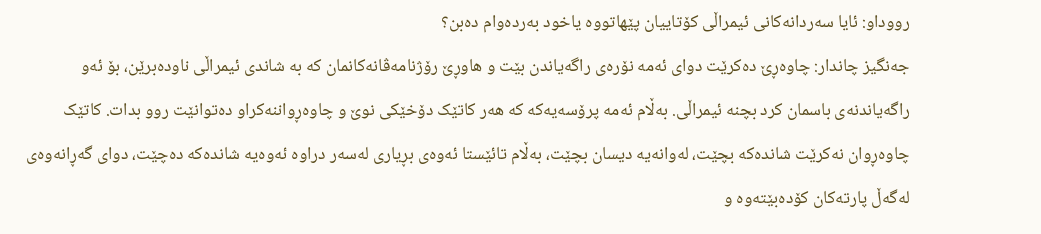رووداو: ئایا سەردانەکانی ئیمراڵی کۆتاییان پێهاتووە یاخود بەردەوام دەبن؟
جەنگیز چاندار: چاوەڕێ دەکرێت دوای ئەمە نۆرەی راگەیاندن بێت و هاوڕێ رۆژنامەڤانەکانمان کە بە شاندی ئیمراڵی ناودەبرێن، بۆ ئەو راگەیاندنەی باسمان کرد بچنە ئیمراڵی. بەڵام ئەمە پرۆسەیەکە کە هەر کاتێک دۆخێکی نوێ و چاوەڕواننەکراو دەتوانێت روو بدات. کاتێک چاوەڕوان نەکرێت شاندەکە بچێت، لەوانەیە دیسان بچێت، بەڵام تائێستا ئەوەی بڕیاری لەسەر دراوە ئەوەیە شاندەکە دەچێت، دوای گەڕانەوەی لەگەڵ پارتەکان کۆدەبێتەوە و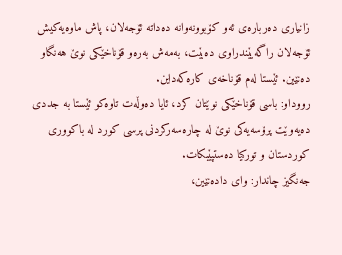زانیاری دەربارەی ئەو کۆبوونەوانە دەداتە ئۆجەلان، پاش ماوەیەکیش ئۆجەلان راگەیێندراوی دەبێت، بەمەش بەرەو قۆناخێکی نوێ هەنگاو دەنێین. ئێستا لەم قۆناخەی کارەکەداین.
رووداو: باسی قۆناخێکی نوێتان کرد، ئایا دەوڵەت تاوەکو ئێستا بە جددی دەیەوێت پرۆسەیەکی نوێ لە چارەسەرکردنی پرسی کورد لە باکووری کوردستان و تورکیا دەستپێبکات.
جەنگیز چاندار: وای دادەنێین،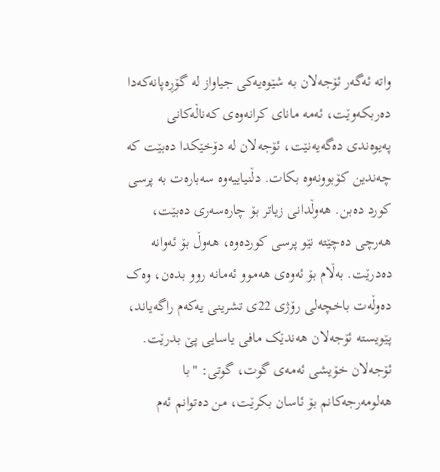واتە ئەگەر ئۆجەلان بە شێوەیەکی جیاواز لە گۆڕەپانەکەدا دەربکەوێت، ئەمە مانای کرانەوەی کەناڵەکانی پەیوەندی دەگەیەنێت، ئۆجەلان لە دۆخێکدا دەبێت کە چەندین کۆبوونەوە بکات. دڵنیاییەوە سەبارەت بە پرسی کورد دەبن. هەوڵدانی زیاتر بۆ چارەسەری دەبێت، هەرچی دەچێتە نێو پرسی کوردەوە، هەوڵ بۆ ئەوانە دەدرێت. بەڵام بۆ ئەوەی هەموو ئەمانە روو بدەن، وەک دەوڵەت باخچەلی رۆژی 22ی تشرینی یەکەم راگەیاند، پێویستە ئۆجەلان هەندێک مافی یاسایی پێ بدرێت.
ئۆجەلان خۆیشی ئەمەی گوت، گوتی: "با هەلومەرجەکانم بۆ ئاسان بکرێت، من دەتوانم ئەم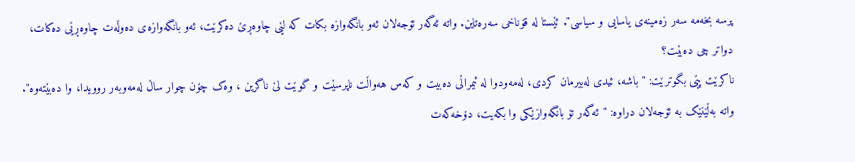پرسە بخەمە سەر زەمینەی یاسایی و سیاسی". ئێستا لە قۆناخی سەرەتاین. واتە ئەگەر ئۆجەلان ئەو بانگەوازە بکات کە لێی چاوەڕێ دەکرێت، ئەو بانگەوازەی دەوڵەت چاوەڕێی دەکات، دواتر چی دەبێت؟
ناکرێت پێی بگوترێت: "باشە، ئیدی لەبیرمان کردی، لەمەودوا لە ئیمراڵی دەبیت و کەس هەواڵت ناپرسێت و گوێت لێ ناگرین ، وەک چۆن چوار ساڵ لەمەوبەر روویدا، وا دەبێتەوە". واتە بەڵێنێک بە ئۆجەلان دراوە: "ئەگەر تۆ بانگەوازێکی وا بکەیت، دۆخەکەت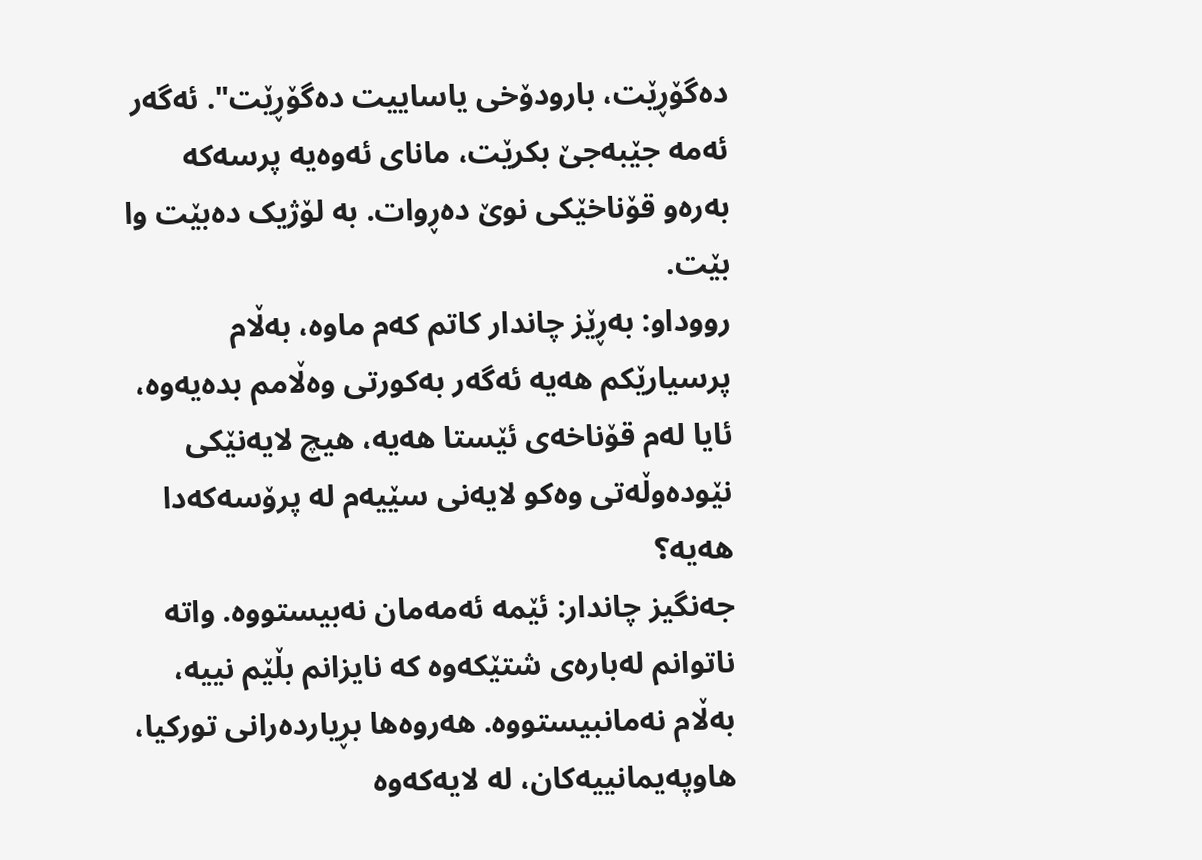دەگۆڕێت، بارودۆخی یاساییت دەگۆڕێت". ئەگەر ئەمە جێبەجێ بکرێت، مانای ئەوەیە پرسەکە بەرەو قۆناخێکی نوێ دەڕوات. بە لۆژیک دەبێت وا بێت.
رووداو: بەڕێز چاندار کاتم کەم ماوە، بەڵام پرسیارێکم هەیە ئەگەر بەکورتی وەڵامم بدەیەوە، ئایا لەم قۆناخەی ئێستا هەیە، هیچ لایەنێکی نێودەوڵەتی وەکو لایەنی سێیەم لە پرۆسەکەدا هەیە؟
جەنگیز چاندار: ئێمە ئەمەمان نەبیستووە. واتە ناتوانم لەبارەی شتێکەوە کە نایزانم بڵێم نییە، بەڵام نەمانبیستووە. هەروەها بڕیاردەرانی تورکیا، هاوپەیمانییەکان، لە لایەکەوە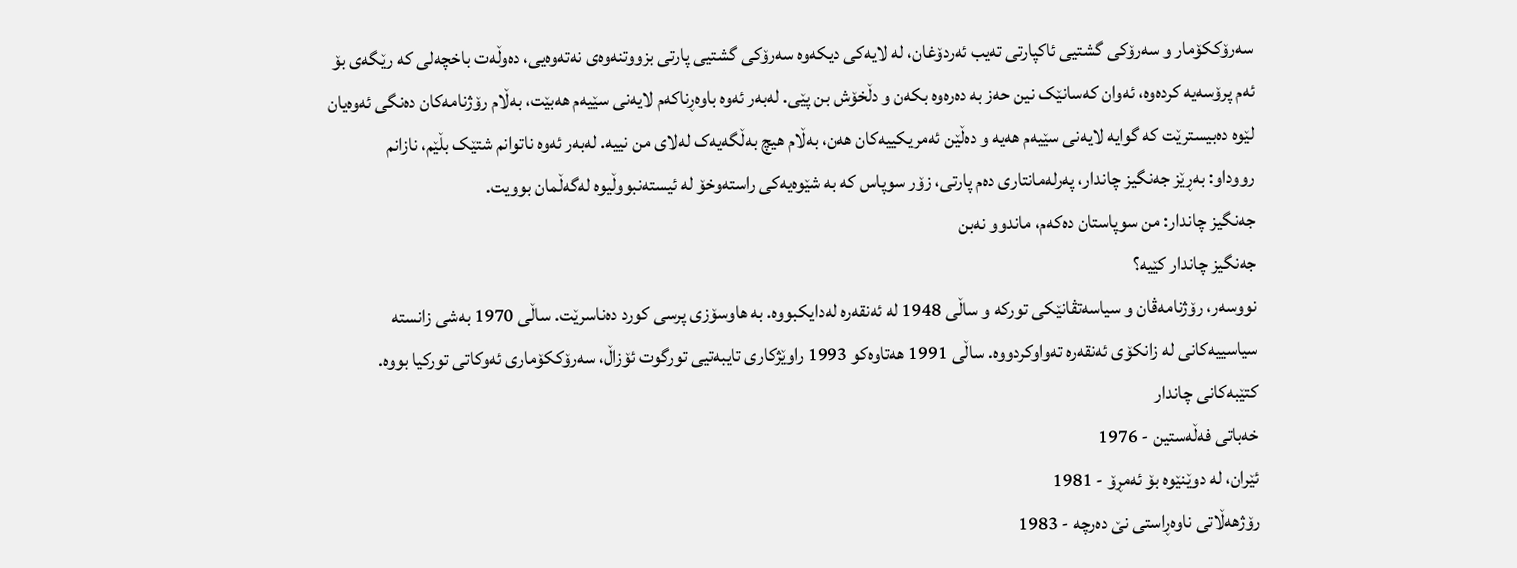سەرۆککۆمار و سەرۆکی گشتیی ئاکپارتی تەیب ئەردۆغان، لە لایەکی دیکەوە سەرۆکی گشتیی پارتی بزووتنەوەی نەتەوەیی، دەوڵەت باخچەلی کە رێگەی بۆ ئەم پرۆسەیە کردەوە، ئەوان کەسانێک نین حەز بە دەرەوە بکەن و دڵخۆش بن پێی. لەبەر ئەوە باوەڕناکەم لایەنی سێیەم هەبێت، بەڵام رۆژنامەکان دەنگی ئەوەیان لێوە دەبیسترێت کە گوایە لایەنی سێیەم هەیە و دەڵێن ئەمریکییەکان هەن، بەڵام هیچ بەڵگەیەک لەلای من نییە. لەبەر ئەوە ناتوانم شتێک بڵێم، نازانم
رووداو: بەڕێز جەنگیز چاندار، پەرلەمانتاری دەم پارتی، زۆر سوپاس کە بە شێوەیەکی راستەوخۆ لە ئیستەنبووڵيوە لەگەڵمان بوویت.
جەنگیز چاندار: من سوپاستان دەکەم، ماندوو نەبن
جەنگیز چاندار کێیە؟
نووسەر، رۆژنامەڤان و سیاسەتڤانێکی تورکە و ساڵی 1948 لە ئەنقەرە لەدایکبووە. بە هاوسۆزی پرسی کورد دەناسرێت. ساڵی 1970 بەشی زانستە سیاسییەکانی لە زانکۆی ئەنقەرە تەواوکردووە. ساڵی 1991 هەتاوەکو 1993 راوێژکاری تایبەتیی تورگوت ئۆزاڵ، سەرۆککۆماری ئەوکاتی تورکیا بووە.
کتێبەکانی چاندار
خەباتی فەڵەستین - 1976
ئێران، لە دوێنێوە بۆ ئەمڕۆ - 1981
رۆژهەڵاتی ناوەڕاستی نێ دەرچە - 1983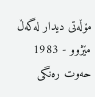مۆڵەتی دیدار لەگەڵ مێژوو - 1983
حەوت رەنگی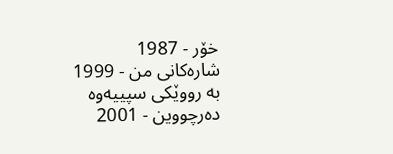خۆر - 1987
شارەکانی من - 1999
بە رووێکی سپییەوە دەرچووین - 2001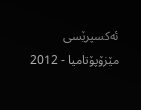ئەکسپرێسی مێزۆپۆتامیا - 2012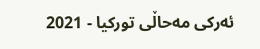ئەرکی مەحاڵی تورکیا - 2021